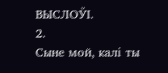ВЫСЛОЎІ.
2.
Сыне мой, калі ты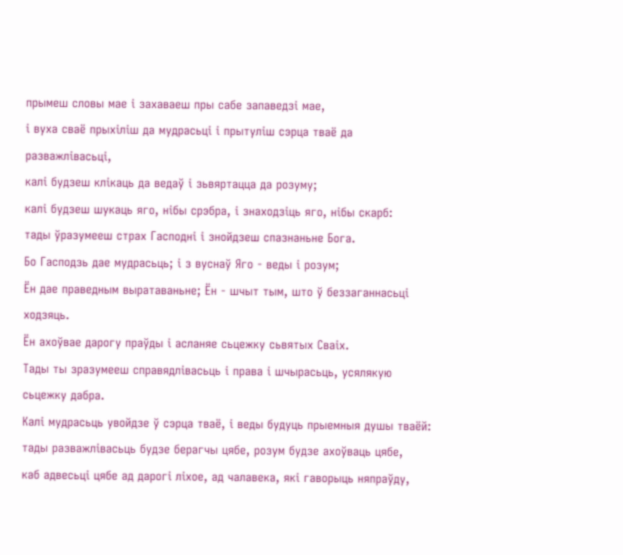прымеш словы мае і захаваеш пры сабе запаведзі мае,
і вуха сваё прыхіліш да мудрасьці і прытуліш сэрца тваё да разважлівасьці,
калі будзеш клікаць да ведаў і зьвяртацца да розуму;
калі будзеш шукаць яго, нібы срэбра, і знаходзіць яго, нібы скарб:
тады ўразумееш страх Гасподні і знойдзеш спазнаньне Бога.
Бо Гасподзь дае мудрасьць; і з вуснаў Яго - веды і розум;
Ён дае праведным выратаваньне; Ён - шчыт тым, што ў беззаганнасьці ходзяць.
Ён ахоўвае дарогу праўды і асланяе сьцежку сьвятых Сваіх.
Тады ты зразумееш справядлівасьць і права і шчырасьць, усялякую сьцежку дабра.
Калі мудрасьць увойдзе ў сэрца тваё, і веды будуць прыемныя душы тваёй:
тады разважлівасьць будзе берагчы цябе, розум будзе ахоўваць цябе,
каб адвесьці цябе ад дарогі ліхое, ад чалавека, які гаворыць няпраўду,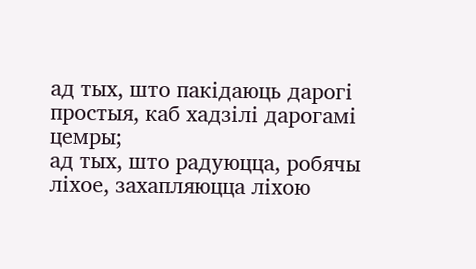ад тых, што пакідаюць дарогі простыя, каб хадзілі дарогамі цемры;
ад тых, што радуюцца, робячы ліхое, захапляюцца ліхою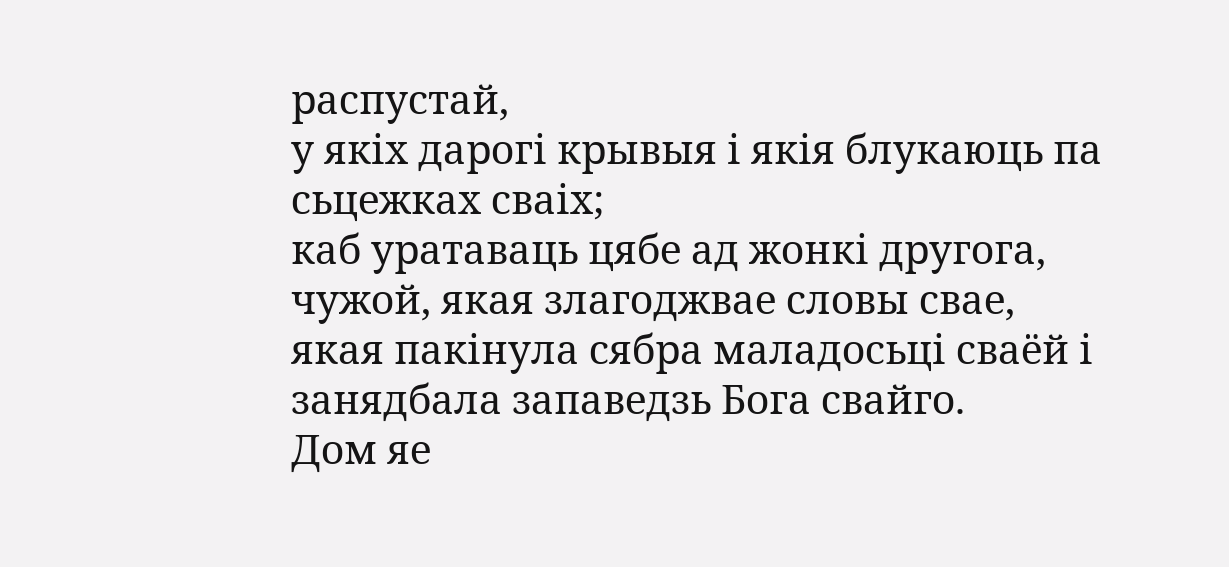распустай,
у якіх дарогі крывыя і якія блукаюць па сьцежках сваіх;
каб уратаваць цябе ад жонкі другога, чужой, якая злагоджвае словы свае,
якая пакінула сябра маладосьці сваёй і занядбала запаведзь Бога свайго.
Дом яе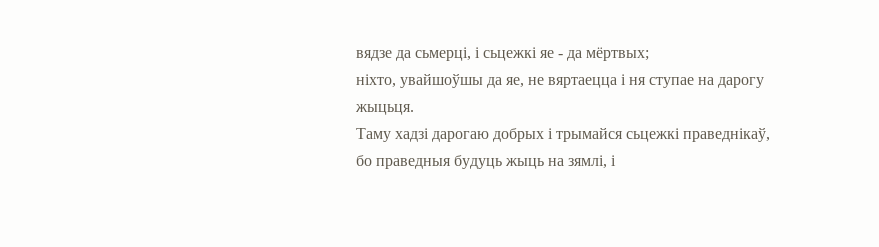вядзе да сьмерці, і сьцежкі яе - да мёртвых;
ніхто, увайшоўшы да яе, не вяртаецца і ня ступае на дарогу жыцьця.
Таму хадзі дарогаю добрых і трымайся сьцежкі праведнікаў,
бо праведныя будуць жыць на зямлі, і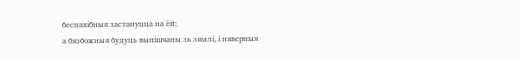беспахібныя застануцца на ёй;
а бязбожныя будуць вынішчаны зь зямлі, і няверныя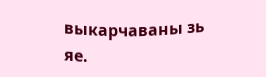выкарчаваны зь яе.